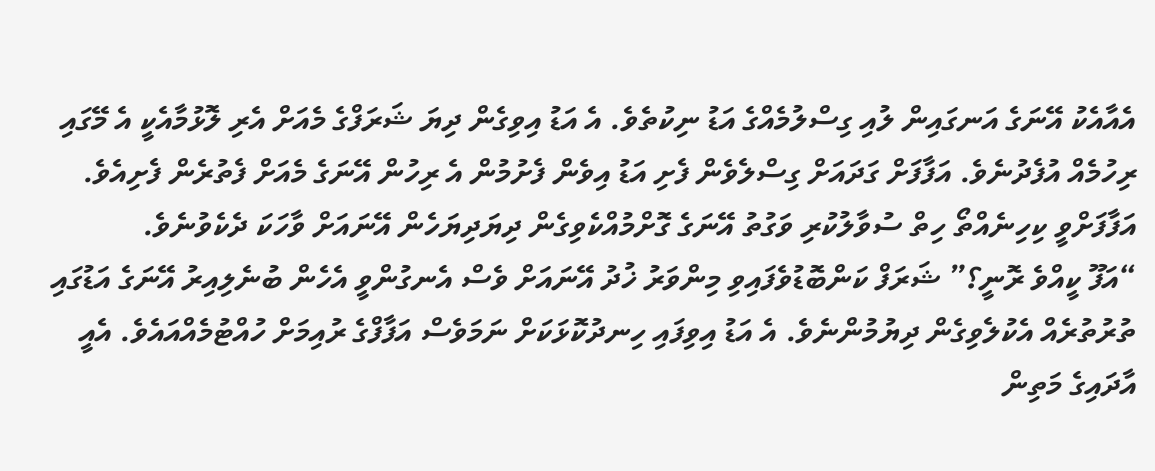އެއާއެކު އޭނަގެ އަނގައިން ލުއި ގިސްލުމެއްގެ އަޑު ނިކުތެވެ. އެ އަޑު އިވިގެން ދިޔަ ޝަރަފްގެ މެއަށް އެރި ލޮޅުމާއެކީ އެ މޭގައި ރިހުމެއް އުފެދުނެވެ. އަފާފަށް ގަދައަށް ގިސްލެވެން ފެށި އަޑު އިވެން ފެށުމުން އެ ރިހުން އޭނަގެ މެއަށް ފެތުރެން ފެށިއެވެ. އަފާފަށްވީ ކިހިނެއްތޯ ހިތް ސުވާލުކުރި ވަގުތު އޭނަގެ ގޮށްމުއްކެވިގެން ދިޔަދިޔަހެން އޭނައަށް ވާހަކަ ދެކެވުނެވެ.
“އަފޫ ކީއްވެ ރޮނީ؟” ޝަރަފް ކަންބޮޑުވެފައިވި މިންވަރު ޚުދު އޭނައަށް ވެސް އެނގުންވީ އެހެން ބުނެލިއިރު އޭނަގެ އަޑުގައި ތުރުތުރެއް އެކުލެވިގެން ދިޔުމުންނެވެ. އެ އަޑު އިވިފައި ހިނދުކޮޅަކަށް ނަމަވެސް އަފާފްގެ ރުއިމަށް ހުއްޓުމެއްއައެވެ. އެއީ އާދައިގެ މަތިން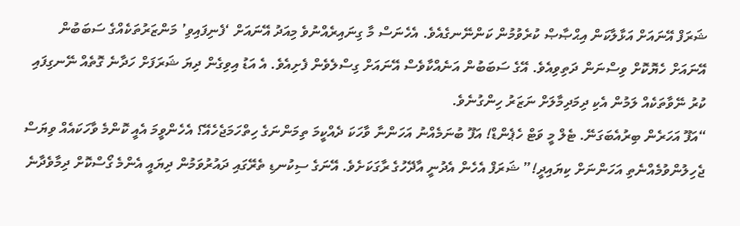ޝަރަފް އޭނައަށް އަޅާލާކަން އިޙްޞާޞް ކުރެވުމުން ކަންނޭނގެއެވެ. އެހެނަސް މާ ގިނައިރެއްނުވެ މިއަދު އޭނައަށް ‘ފެނިފައިވި’ މަންޒަރުތަކެއްގެ ސަބަބުން އޭނައަށް ހެޔޮކޮށް ވިސްނަން ދަތިވިއެވެ. އޭގެ ސަބަބުން އަނެއްކާވެސް އޭނައަށް ގިސްލެވެން ފެށިއެވެ. އެ އަޑު އިވިގެން ދިޔަ ޝަރަފަށް ހަދާނެ ގޮތެއް ނޭނގިފައި ކުރު ނޭވާތަކެއް ލަމުން އެކި ދިމަދިމާލަށް ނަޒަރު ހިންގުނެވެ.
“އަފޫ އަހަރެން ބިރުއެބަގަނޭ. ޓެލް މީ ވަޓް ހެޕެންޑް! އަފޫ ބުނަމެއްނު އަހަންނާ ވާހަކަ ދެއްކީމަ ތިމަންނަގެ ހިތްހަމަޖެހެއޭ؟ އެހެންވީމަ އެއީ ކޮންމެ ވާހަކައެއް ވިޔަސް ޖެހިލުންވުމެއްނެތި އަހަންނަށް ކިޔައިދީ!” ޝަރަފް އެހެން އެދުނީ އާދޭހުގެ ރާގަކަށެވެ. އޭނަގެ ސިކުނޑި ތެރޭގައި ދައުރުވަމުން ދިޔައީ އެންމެ ގޯސްކޮށް ދިމާވެދާނެ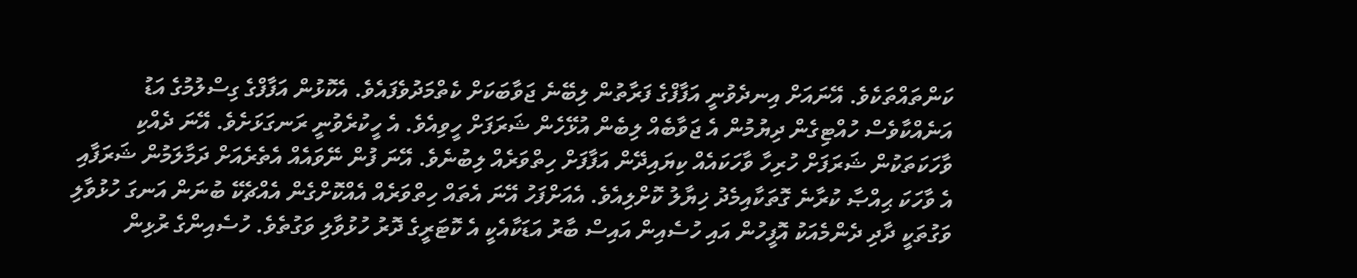ކަންތައްތަކެވެ. އޭނައަށް އިނދެވުނީ އަފާފްގެ ފަރާތުން ލިބޭނެ ޖަވާބަކަށް ކެތްމަދުވެފައެވެ. އެކޮޅުން އަފާފްގެ ގިސްލުމުގެ އަޑު އަނެއްކާވެސް ހުއްޓިގެން ދިޔުމުން އެ ޖަވާބެއް ލިބެން އުޅޭހެން ޝަރަފަށް ހީވިއެވެ. އެ ހީކުރެވުނީ ރަނގަޅަށެވެ. އޭނަ ދެއްކި ވާހަކަތަކުން ޝަރަފަށް ހުރިހާ ވާހަކައެއް ކިޔައިދޭން އަފާފަށް ހިތްވަރެއް ލިބުނެވެ. އޭނަ ފުން ނޭވައެއް އެތެރެއަށް ދަމާލަމުން ޝަރަފާއި އެ ވާހަކަ ޙިއްޞާ ކުރާނެ ގޮތަކާއިމެދު ޚިޔާލު ކޮށްލިއެވެ. އެއަށްފަހު އޭނަ އެތައް ހިތްވަރެއް އެއްކޮށްގެން އެއްޗެކޭ ބުނަން އަނގަ ހުޅުވާލި ވަގުތަކީ ދާދި ދެންމެއަކު އޮފީހުން އައި ހުސެއިން އައިސް ބާރު އަޑަކާއެކީ އެ ކޮޓަރީގެ ދޮރު ހުޅުވާލި ވަގުތެވެ. ހުސެއިންގެ ރުޅިން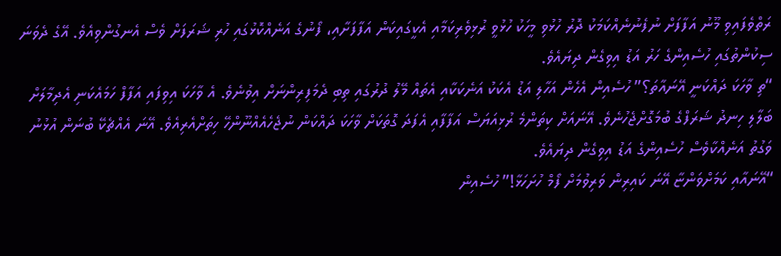ރަތްވެފައިވި މޫނު އަފާފަށް ނުފެނުނެއްކަމަކު ދޮރު ހުޅުވި މީހަކު ހުޅުވީ ރުޅިވެރިކަމާއި އެކީގައިކަން އަފާފަށާއި، ފޯނުގެ އަނެއްކޮޅުގައި ހުރި ޝަރަފަށް ވެސް އެނގުންވިއެވެ. އޭގެ ދެވަނަ ސިކުންތުގައި ހުސެއިންގެ ހަރު އަޑު އިވިގެން ދިޔައެވެ.
“ތި ވާހަކަ ދައްކަނީ އޭނައާތަ؟” ހުސެއިން އެހެން އަހާލި އަޑު އެކަކު އަނެކަކާއި އެތައް މޭލު ދުރުގައި ތިބި ދެމަފިރިންނަށް އިވުނެވެ. އެ ވާހަކަ އިވިފައި އަފާފް ހަމައެކަނި އެދިމާލަށް ބަލާލި ހިނދު ޝަރަފްގެ ބުމަގޮށްޖެހުނެވެ. އޭނައަށް ކިތަންމެ ރުޅިއަޔަސް އަފާފާއި އެފަދަ ގޮތަކަށް ވާހަކަ ދައްކަން ނުޖެހެއެއްނޫންހޭ ހިތަށްއެރިއެވެ. އޭނަ އެއްޗެކޭ ބުނަން އުޅުނު ވަގުތު އަނެއްކާވެސް ހުސެއިންގެ އަޑު އިވިގެން ދިޔައެވެ.
“އޭނައާއި ކަމަށްވަންޏާ އޭނަ ކައިރިން ވަރިވުމަށް ފޯމް ހުށަހަޅާ!” ހުސެއިން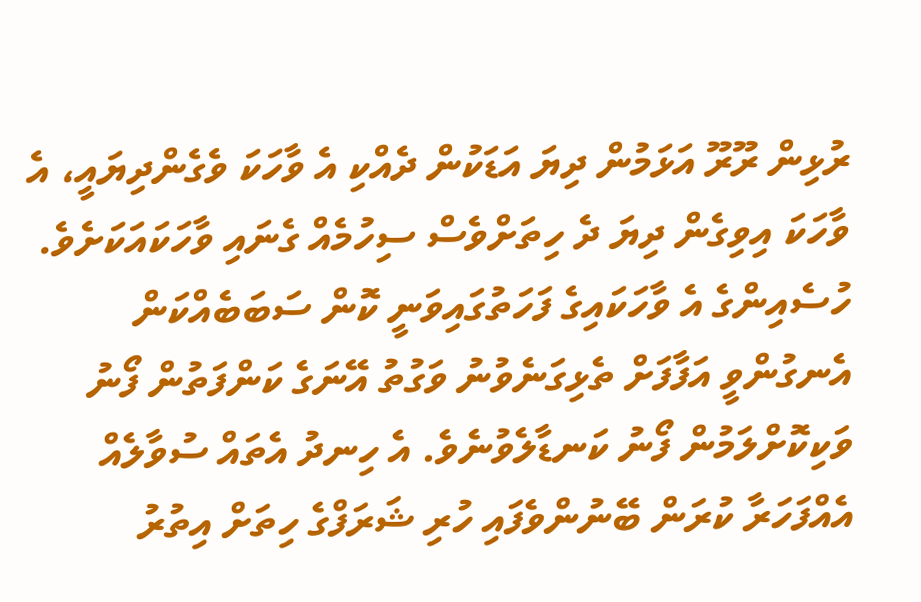ރުޅިން ރޫރޫ އަޅަމުން ދިޔަ އަޑަކުން ދެއްކި އެ ވާހަކަ ވެގެންދިޔައީ، އެ ވާހަކަ އިވިގެން ދިޔަ ދެ ހިތަށްވެސް ސިހުމެއް ގެނައި ވާހަކައަކަށެވެ. ހުސެއިންގެ އެ ވާހަކައިގެ ފަހަތުގައިވަނީ ކޮން ސަބަބެއްކަން އެނގުންވީ އަފާފަށް ތެޅިގަނެވުނު ވަގުތު އޭނަގެ ކަންފަތުން ފޯނު ވަކިކޮށްލަމުން ފޯނު ކަނޑާލެވުނެވެ. އެ ހިނދު އެތައް ސުވާލެއް އެއްފަހަރާ ކުރަން ބޭނުންވެފައި ހުރި ޝަރަފްގެ ހިތަށް އިތުރު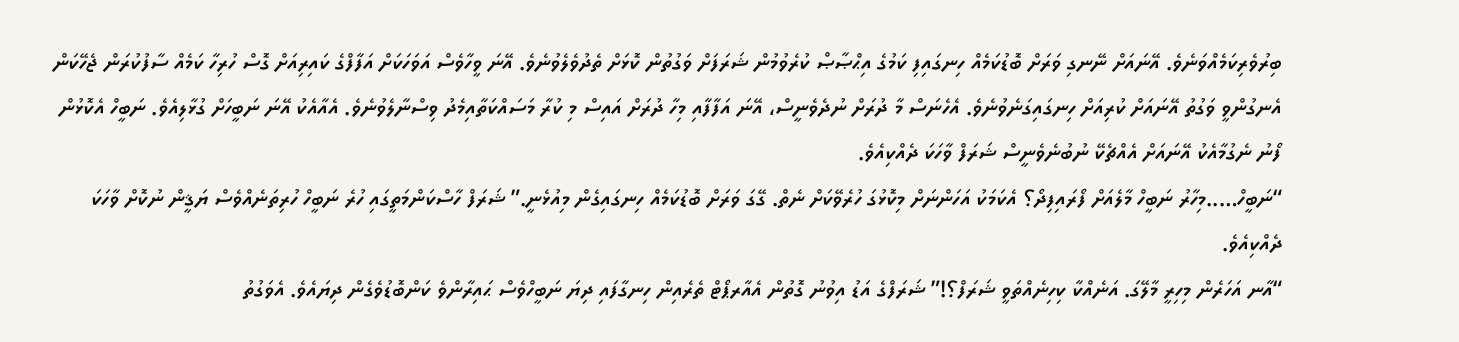ބިރުވެރިކަމެއްވަނެވެ. އޭނައަށް ނޭނގި ވަރަށް ބޮޑުކަމެއް ހިނގައިފި ކަމުގެ އިޙްޞާޞް ކުރެވުމުން ޝަރަފަށް ވަގުތުން ކޮޅަށް ތެދުވެލެވުނެވެ. އޭނަ ވީހާވެސް އަވަހަކަށް އަފާފްގެ ކައިރިއަށް ގޮސް ހުރިހާ ކަމެއް ސާފުކުރަން ޖެހޭކަން އެނގުންވީ ވަގުތު އޭނައަށް ކުރިއަށް ހިނގައިގަނެވުނެވެ. އެހެނަސް މާ ދުރަށް ނުދެވެނީސް، އޭނަ އަފާފާއި މިހާ ދުރަށް އައިސް މި ކުރާ މަސައްކަތާއިމެދު ވިސްނާލެވުނެވެ. އެއާއެކު އޭނަ ނަބީހަށް ގުޅާލިއެވެ. ނަބީހް އެކޮޅުން ފޯނު ނެގުމާއެކު އޭނައަށް އެއްޗެކޭ ނުބުނެވެނީސް ޝަރަފް ވާހަކަ ދެއްކިއެވެ.
“ނަބީހް…..މިހާރު ނަބީހް މާލެއަށް ފޯރައިފިދޯ؟ އެކަމަކު އަހަންނަށް މިކޮޅުގަ ހުރެވޭކަށް ނެތް. ގޭގަ ވަރަށް ބޮޑުކަމެއް ހިނގައިގެން މިއުޅެނީ.” ޝަރަފް ހާސްކަންމަތީގައި ހުރެ ނަބީހް ހުރިތަނެއްވެސް ޔަޤީން ނުކޮށް ވާހަކަ ދެއްކިއެވެ.
“އާނ އަހަރެން މިހިރީ މާލޭގަ. އަނެއްކާ ކިހިނެއްތަވީ ޝަރަފް؟!” ޝަރަފްގެ އަޑު އިވުނު ގޮތުން އެއާރޕޯޓް ތެރެއިން ހިނގާފައި ދިޔަ ނަބީހްވެސް ޙައިރާންވެ ކަންބޮޑުވެގެން ދިޔައެވެ. އެވަގުތު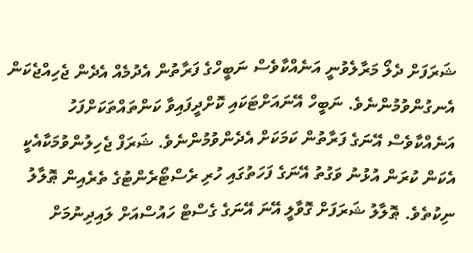ޝަރަފަށް ދެލޯ މަރާލެވުނީ އަނެއްކާވެސް ނަބީހްގެ ފަރާތުން އެދުމެއް އެދެން ޖެހިއްޖެކަން އެނގުންވުމުންނެވެ. ނަބީހް އޭނައަށްޓަކައި ކޮށްދީފައިވާ ކަންތައްތަކަށްފަހު އަނެއްކާވެސް އޭނަގެ ފަރާތުން ކަމަކަށް އެދެންވުމުންނެވެ. ޝަރަފް ޖެހިލުންވުމަކާއެކީ އެކަން ކުރަން އުޅުނު ވަގުތު އޭނަގެ ފަހަތުގައި ހުރި ރެސްޓޯރެންޓުގެ ތެރެއިން ޠޮލާލު ނިކުތެވެ. ޠޮލާލު ޝަރަފަށް ގޮވާލީ އޭނަ އޭނަގެ ގެސްޓް ހައުސްއަށް ލައިދިނުމަށް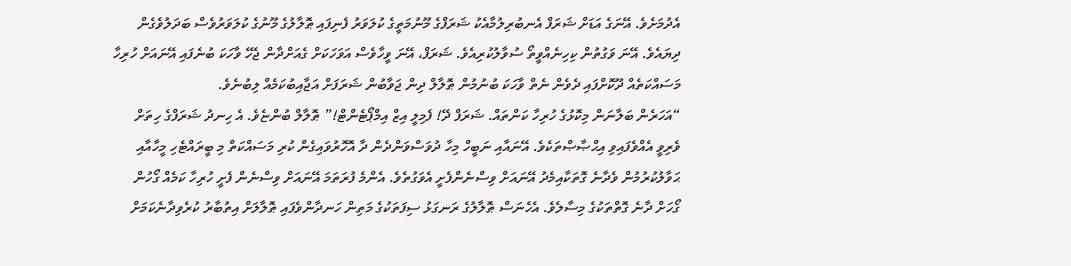އެދުމަށެވެ. އޭނަގެ އަޑަށް ޝަރަފް އެނބުރިލުމާއެކު ޝަރަފްގެ މޫނުމަތީގެ ކުލަވަރު ފެނިފައި ޠޮލާލުގެ މޫނުގެ ކުލަވަރުވެސް ބަދަލުވެގެން ދިޔައެވެ. އޭނަ ވަގުތުން ކިހިނެއްވީތޯ ސުވާލުކުރިއެވެ. ޝަރަފް، އޭނަ ވީހާވެސް އަވަހަކަށް ގެއަށްދާން ޖެހޭ ވާހަކަ ބުނެފައި އޭނައަށް ހުރިހާ މަސައްކަތެއް ދޫކޮށްފައި ދެވެން ނެތް ވާހަކަ ބުނުމުން ޠޮލާލް ދިން ޖަވާބުން ޝަރަފަށް އަޖާއިބުކަމެއް ލިބުނެވެ.
“އަހަރެން ބަލާނަން މިކޮޅުގެ ހުރިހާ ކަންތައް. ޝަރަފް ދޭ! ފެމިލީ އިޒް އިމްޕޯޓެންޓް!” ޠޮލާލް ބުންޏެވެ. އެ ހިނދު ޝަރަފްގެ ހިތަށް ވެރިވީ އެއްވެފައިވި އިޙްޞާޞްތަކެވެ. އޭނައާއި ނަބީހް މިހާ ދުވަސްވަންދެން ދާ އޮހޮރުވައިގެން ކުރި މަސައްކަތް މި ބީރައްޓެހި މީހާއާއި ޙަވާލުކުރުމުން ވެދާނެ ގޮތަކާއިމެދު އޭނައަށް ވިސްނެންފެށީ އެވަގުތެވެ. އެންމެ ފުރަތަމަ އޭނައަށް ވިސްނެން ފެށީ ހުރިހާ ކަމެއް ގޯހުން ގޯހަށް ދާނެ ގޮތްތަކުގެ މިސާލެވެ. އެހެނަސް ޠޮލާލުގެ ރަނގަޅު ސިފަތަކުގެ މަތިން ހަނދާންވެފައި ޠޮލާލަށް އިތުބާރު ކުރެވިދާނެކަމަށް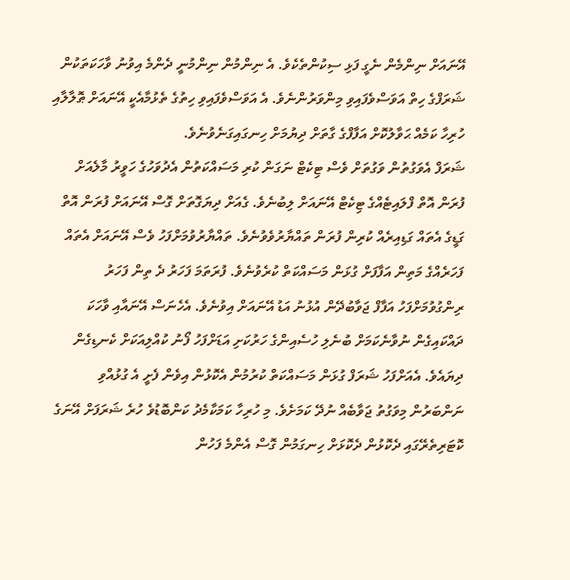އޭނައަށް ނިންމެން ނެގީ ފަޅި ސިކުންތެކެވެ. އެ ނިންމުން ނިންމުނީ ދެންމެ އިވުނު ވާހަކަތަކުން ޝަރަފްގެ ހިތް އަވަސްވެފައިވި މިންވަރުންނެވެ. އެ އަވަސްވެފައިވި ހިތުގެ ތެޅުމާއެކީ އޭނައަށް ޠޮލާލާއި ހުރިހާ ކަމެއް ޙަވާލުކޮށް އަފާފްގެ ގާތަށް ދިޔުމަށް ހިނގައިގަނެވުނެވެ.
ޝަރަފް އެވަގުތުން ވަގުތަށް ވެސް ޓިކެޓް ނަގަން ކުރި މަސައްކަތުން އެދުވަހުގެ ހަވީރު މާލެއަށް ފުރަން އޮތް ފްލައިޓެއްގެ ޓިކެޓް އޭނައަށް ލިބުނެވެ. ގެއަށް ދިޔަގޮތަށް ގޮސް އޭނައަށް ފުރަން އޮތް ގަޑީގެ އެތައް ގަޑިއިރެއް ކުރިން ފުރަން ތައްޔާރުވެވުނެވެ. ތައްޔާރުވުމަށްފަހު ވެސް އޭނައަށް އެތައް ފަހަރެއްގެ މަތިން އަފާފަށް ގުޅަން މަސައްކަތް ކުރެވުނެވެ. ފުރަތަމަ ފަހަރު ދެ ތިން ފަހަރު ރިންގުވުމަށްފަހު އަފާފް ޖަވާބުދޭން އުޅުނު އަޑު އޭނައަށް އިވުނެވެ. އެހެނަސް އޭނައާއި ވާހަކަ ދައްކައިގެން ނުވާނެކަމަށް ބުނެލި ހުސެއިންގެ ހަރުކަށި އަޑަށްފަހު ފޯނު ކުއްލިއަކަށް ކެނޑިގެން ދިޔައެވެ. އެއަށްފަހު ޝަރަފް ގުޅަން މަސައްކަތް ކުރުމުން އެކޮޅުން އިވެން ފެށީ އެ ގުޅުއްވި ނަންބަރުން މިވަގުތު ޖަވާބެއް ނުދޭ ކަމަށެވެ. މި ހުރިހާ ކަމަކާމެދު ކަންބޮޑުވެ ހުރެ ޝަރަފަށް އޭނަގެ ކޮޓަރިތެރޭގައި ދެކޮޅުން ދެކޮޅަށް ހިނގަމުން ގޮސް އެންމެ ފަހުން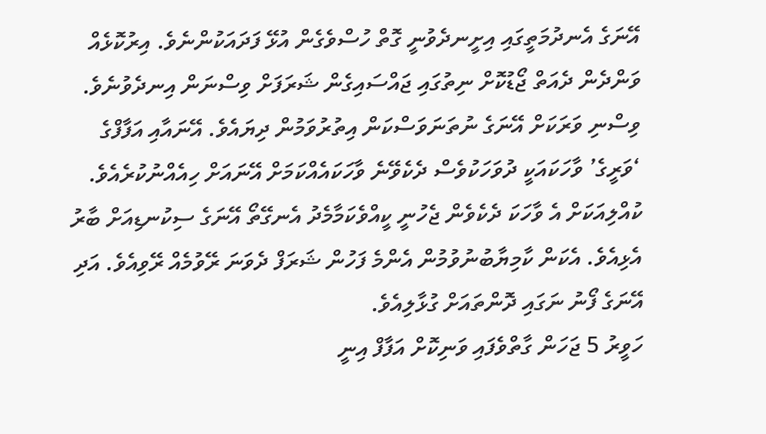އޭނަގެ އެނދުމަތީގައި އިށީނދެވުނީ ގޮތް ހުސްވެގެން އުޅޭ ފަދައަކުންނެވެ. އިރުކޮޅެއް ވަންދެން ދެއަތް ޖޯޑުކޮށް ނިތުގައި ޖައްސައިގެން ޝަރަފަށް ވިސްނަން އިނދެވުނެވެ. ވިސްނި ވަރަކަށް އޭނަގެ ނުތަނަވަސްކަން އިތުރުވަމުން ދިޔައެވެ. އޭނައާއި އަފާފްގެ ‘ވަރީގެ’ ވާހަކައަކީ ދުވަހަކުވެސް ދެކެވޭނެ ވާހަކައެއްކަމަށް އޭނައަށް ހިއެއްނުކުރެއެވެ. ކުއްލިއަކަށް އެ ވާހަކަ ދެކެވެން ޖެހުނީ ކީއްވެކަމާމެދު އެނގޭތޯ އޭނަގެ ސިކުނޑިއަށް ބާރު އެޅިއެވެ. އެކަން ކާމިޔާބުނުވުމުން އެންމެ ފަހުން ޝަރަފް ދެވަނަ ރޭވުމެއް ރޭވިއެވެ. އަދި އޭނަގެ ފޯނު ނަގައި ދޮންތައަށް ގުޅާލިއެވެ.
ހަވީރު 5 ޖަހަން ގާތްވެފައި ވަނިކޮށް އަފާފް އިނީ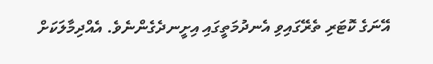އޭނަގެ ކޮޓަރި ތެރޭގައިވި އެނދުމަތީގައި އިށީނދެގެންނެވެ. އެއްދިމާލަކަށް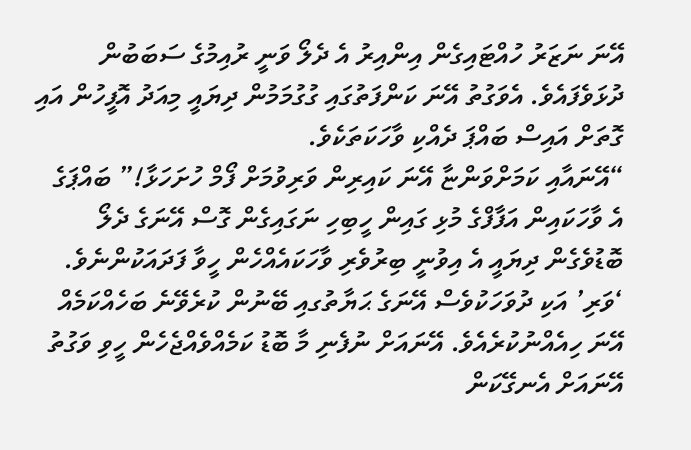އޭނަ ނަޒަރު ހުއްޓައިގެން އިންއިރު އެ ދެލޯ ވަނީ ރުއިމުގެ ސަބަބުން ދުޅަވެފައެވެ. އެވަގުތު އޭނަ ކަންފަތުގައި ގުގުމަމުން ދިޔައީ މިއަދު އޮފީހުން އައި ގޮތަށް އައިސް ބައްޕަ ދެއްކި ވާހަކަތަކެވެ.
“އޭނައާއި ކަމަށްވަންޏާ އޭނަ ކައިރިން ވަރިވުމަށް ފޯމް ހުށަހަޅާ!” ބައްޕަގެ އެ ވާހަކައިން އަފާފްގެ މުޅި ގައިން ހީބިހި ނަގައިގެން ގޮސް އޭނަގެ ދެލޯ ބޮޑުވެގެން ދިޔައީ އެ އިވުނީ ބިރުވެރި ވާހަކައެއްހެން ހީވާ ފަދައަކުންނެވެ. ‘ވަރި’ އަކި ދުވަހަކުވެސް އޭނަގެ ޙަޔާތުގއި ބޭނުން ކުރެވޭނެ ބަހެއްކަމެއް އޭނަ ހިއެއްނުކުރެއެވެ. އޭނައަށް ނުފެނި މާ ބޮޑު ކަމެއްވެއްޖެހެން ހީވި ވަގުތު އޭނައަށް އެނގޭކަން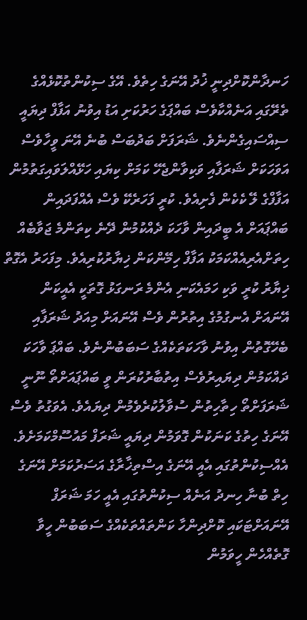ހަނދާންކޮށްދިނީ ޚުދު އޭނަގެ ހިތެވެ. އޭގެ ސިކުންތުކޮޅެއްގެ ތެރޭގައި އަނެއްކާވެސް ބައްޕަގެ ހަރުކަށި އަޑު އިވުނު އަފާފް ދިޔައީ ސިއްސައިގެންނެވެ. ޝަރަފަށް ބަދުބަސް ބުނެ އޭނަ ވީހާވެސް އަވަހަކަށް ޝަރަފާއި ވަކިވާންޖެހޭ ކަމަށް ކިޔައި ހަޅޭއްލަވައިގަތުމުން އަފާފްގެ ލޭ ކެކެން ފެށިއެވެ. ކުރީ ފަހަރެކޭ ވެސް އެއްފަދައިން ބައްޕައަށް އެ ބީދައިން ވާހަކަ ދެއްކުމުން ދޭނެ ކިތަންމެ ޖަވާބެއް ހިތަށްއެރިއެއްކަމަކު އަފާފް ހިމޭންކަން ޚިޔާރުކުރިއެވެ. މިފަހަރު އެގޮތް ޚިޔާރު ކުރީ ވަކި ހަމައެކަނި އެންމެ ރަނގަޅު ގޮތަކީ އެއީކަން އޭނައަށް އެނގުމުގެ އިތުރުން ވެސް އޭނައަށް މިއަދު ޝަރަފާއި ބެހޭގޮތުން އިވުނު ވާހަކަތަކެއްގެ ސަބަބުންނެވެ. ބައްޕަ ވާހަކަ ދައްކަމުން ދިޔައިރުވެސް އިތުބާރުކުރަން ވީ ބައްޕައަށްތޯ ނޫނީ ޝަރަފަށްތޯ ހިތާހިތުން ސުވާލުކުރެވެމުން ދިޔައެވެ. އެވަގުތު ވެސް އޭނަގެ ހިތުގެ ކަނަކުން ގޮވަމުން ދިޔައީ ޝަރަފް މައުސޫމްކަމަށެވެ. އެއްސިކުންތުގައި އެއީ އޭނަގެ އިސްތިޚާރާގެ އަސަރުކަމަށް އޭނަގެ ހިތް ބުނާ ހިނދު އަނެއް ސިކުންތުގައި އެއީ ހަމަ ޝަރަފް އޭނައަށްޓަކައި ކޮށްދިންހާ ކަންތައްތަކެއްގެ ސަބަބުން ހީވާ ގޮތެއްހެން ހީވަމުން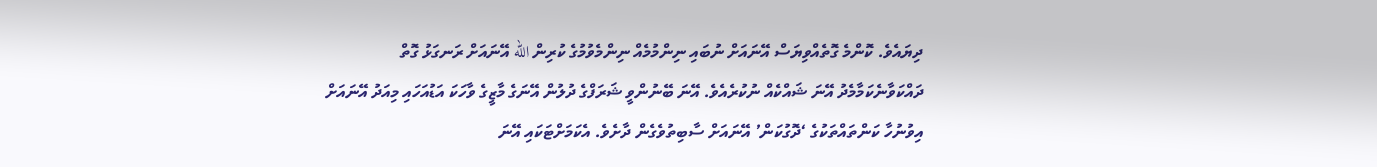ދިޔައެވެ. ކޮންމެ ގޮތެއްވިޔަސް އޭނައަށް ނުބައި ނިންމުމެއް ނިންމެވުމުގެ ކުރިން الله އޭނައަށް ރަނގަޅު ގޮތް ދައްކަވާނެކަމާމެދު އޭނަ ޝައްކެއް ނުކުރެއެވެ. އޭނަ ބޭނުންވީ ޝަރަފްގެ ދުލުން އޭނަގެ މާޒީގެ ވާހަކަ އަޑުއަހައި މިއަދު އޭނައަށް އިވުނުހާ ކަންތައްތަކުގެ ‘ދޮގުކަން’ އޭނައަށް ސާބިތުވެގެން ދާށެވެ. އެކަމަށްޓަކައި އޭނަ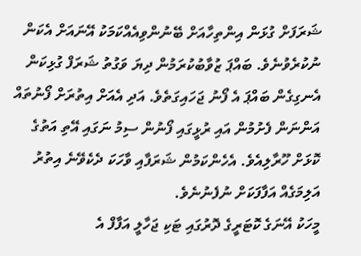ޝަރަފަށް ގުޅަން އިންތިހާއަށް ބޭނުންވިއެއްކަމަކު އޭނައަށް އެކަން ނުކުރެވުނެވެ. ބައްޕަ ޒުވާބުކުރަމުން ދިޔަ ވަގުތު ޝަރަފް ގުޅިކަން އެނގިގެން ބައްޕަ އެ ފޯނު ޖަހައިގަތެވެ. އަދި އެއަށް އިތުރަށް ފޯނުތައް އަންނަން ފެށުމުން އައި ރުޅީގައި ފޯނުން ސިމު ނަގައި އޭތި އަތުގެ ކޮޅަށް ހޫރާލިއެވެ. އެހެންކަމުން ޝަރަފާއި ވާހަކަ ދެކެވޭނެ އިތުރު އަލިމަގެއް އަފާފަކަށް ނުފެނުނެވެ.
މީހަކު އޭނަގެ ކޮޓަރީގެ ދޮރުގައި ޓަކި ޖަހާލީ އަފާފް އެ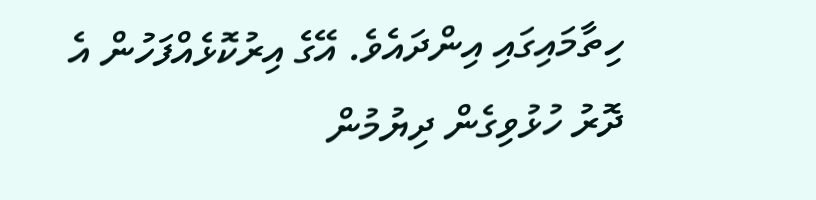ހިތާމައިގައި އިންދައެވެ. އޭގެ އިރުކޮޅެއްފަހުން އެ ދޮރު ހުޅުވިގެން ދިޔުމުން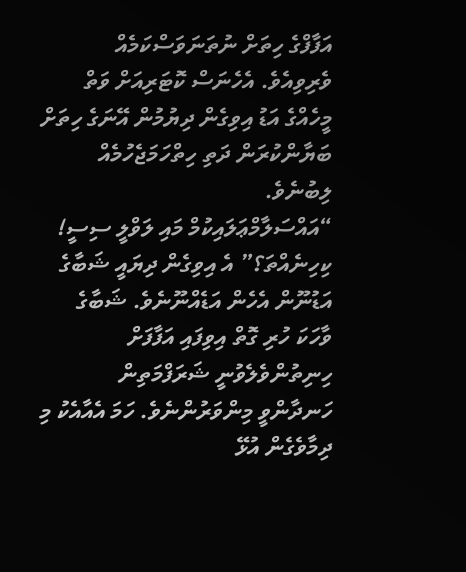އަފާފްގެ ހިތަށް ނުތަނަވަސްކަމެއް ވެރިވިއެވެ. އެހެނަސް ކޮޓަރިއަށް ވަތް މީހެއްގެ އަޑު އިވިގެން ދިޔުމުން އޭނަގެ ހިތަށް ބަޔާންކުރަން ދަތި ހިތްހަމަޖެހުމެއް ލިބުނެވެ.
“އައްސަލާމްޢަލައިކުމް މައި ލަވްލީ ސިސީ! ކިހިނެއްތަ؟” އެ އިވިގެން ދިޔައީ ޝަބާގެ އަޑުނޫން އެހެން އަޑެއްނޫނެވެ. ޝަބާގެ ވާހަކަ ހުރި ގޮތް އިވިފައި އަފާފަށް ހިނިތުންވެލެވުނީ ޝަރަފްމަތިން ހަނދާންވީ މިންވަރުންނެވެ. ހަމަ އެއާއެކު މި ދިމާވެގެން އުޅޭ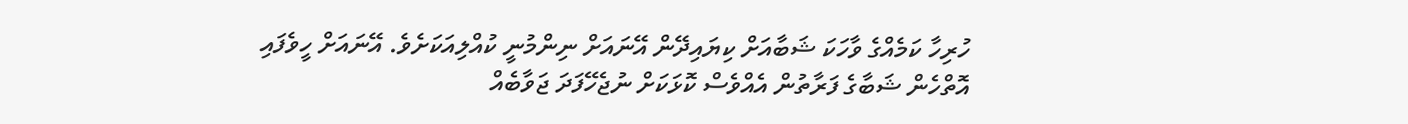ހުރިހާ ކަމެއްގެ ވާހަކަ ޝަބާއަށް ކިޔައިދޭން އޭނައަށް ނިންމުނީ ކުއްލިއަކަށެވެ. އޭނައަށް ހީވެފައި އޮތްހެން ޝަބާގެ ފަރާތުން އެއްވެސް ކޮޅަކަށް ނުޖެހޭފަދަ ޖަވާބެއް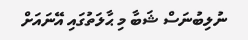ނުލިބުނަސް ޝަބާ މި ޙާލަތުގައި އޭނައަށް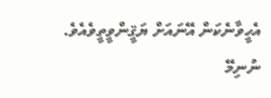އެހީވާނެކަން އޭނައަށް ޔަޤީންވީތީވެއެވެ.
ނުނިމޭ